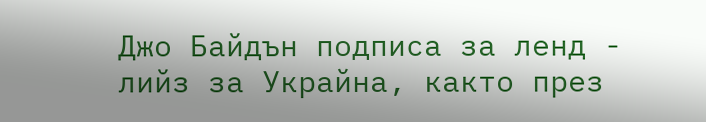Джо Байдън подписа за ленд - лийз за Украйна, както през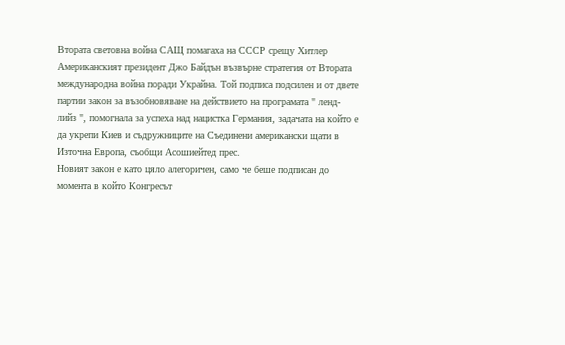Втората световна война САЩ помагаха на СССР срещу Хитлер
Американският президент Джо Байдън възвърне стратегия от Втората международна война поради Украйна. Той подписа подсилен и от двете партии закон за възобновяване на действието на програмата " ленд-лийз ", помогнала за успеха над нацистка Германия, задачата на който е да укрепи Киев и съдружниците на Съединени американски щати в Източна Европа, съобщи Асошиейтед прес.
Новият закон е като цяло алегоричен, само че беше подписан до момента в който Конгресът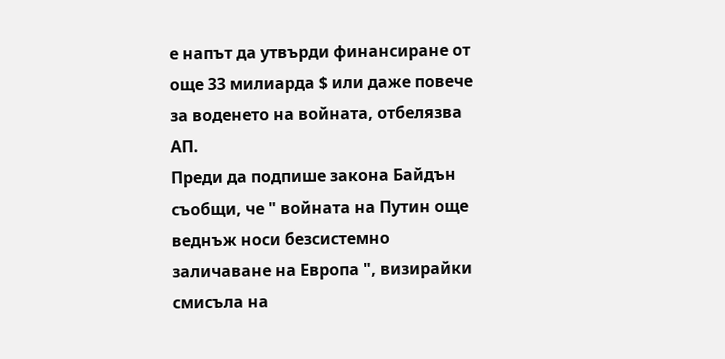е напът да утвърди финансиране от още 33 милиарда $ или даже повече за воденето на войната, отбелязва АП.
Преди да подпише закона Байдън съобщи, че " войната на Путин още веднъж носи безсистемно заличаване на Европа ", визирайки смисъла на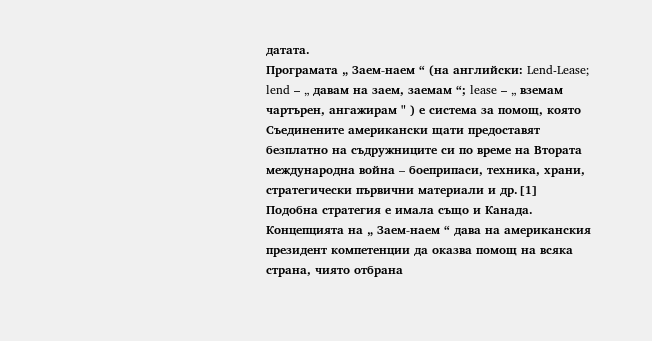датата.
Програмата „ Заем-наем “ (на английски: Lend-Lease; lend – „ давам на заем, заемам “; lease – „ вземам чартърен, ангажирам " ) е система за помощ, която Съединените американски щати предоставят безплатно на съдружниците си по време на Втората международна война – боеприпаси, техника, храни, стратегически първични материали и др.[1] Подобна стратегия е имала също и Канада.
Концепцията на „ Заем-наем “ дава на американския президент компетенции да оказва помощ на всяка страна, чиято отбрана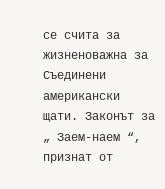се счита за жизненоважна за Съединени американски щати. Законът за „ Заем-наем “, признат от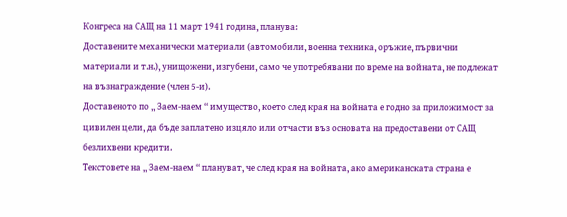Конгреса на САЩ на 11 март 1941 година, планува:
Доставените механически материали (автомобили, военна техника, оръжие, първични материали и т.н.), унищожени, изгубени, само че употребявани по време на войната, не подлежат на възнаграждение (член 5-и).
Доставеното по „ Заем-наем “ имущество, което след края на войната е годно за приложимост за цивилен цели, да бъде заплатено изцяло или отчасти въз основата на предоставени от САЩ безлихвени кредити.
Текстовете на „ Заем-наем “ плануват, че след края на войната, ако американската страна е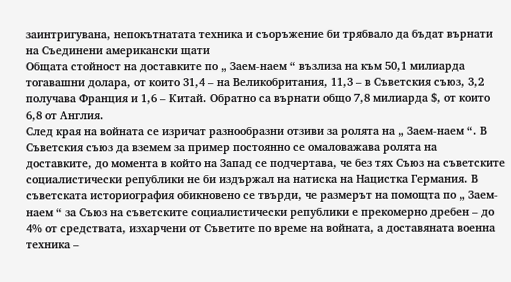заинтригувана, непокътнатата техника и съоръжение би трябвало да бъдат върнати на Съединени американски щати
Общата стойност на доставките по „ Заем-наем “ възлиза на към 50,1 милиарда тогавашни долара, от които 31,4 – на Великобритания, 11,3 – в Съветския съюз, 3,2 получава Франция и 1,6 – Китай. Обратно са върнати общо 7,8 милиарда $, от които 6,8 от Англия.
След края на войната се изричат разнообразни отзиви за ролята на „ Заем-наем “. В Съветския съюз да вземем за пример постоянно се омаловажава ролята на доставките, до момента в който на Запад се подчертава, че без тях Съюз на съветските социалистически републики не би издържал на натиска на Нацистка Германия. В съветската историография обикновено се твърди, че размерът на помощта по „ Заем-наем “ за Съюз на съветските социалистически републики е прекомерно дребен – до 4% от средствата, изхарчени от Съветите по време на войната, а доставяната военна техника –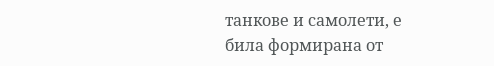танкове и самолети, е била формирана от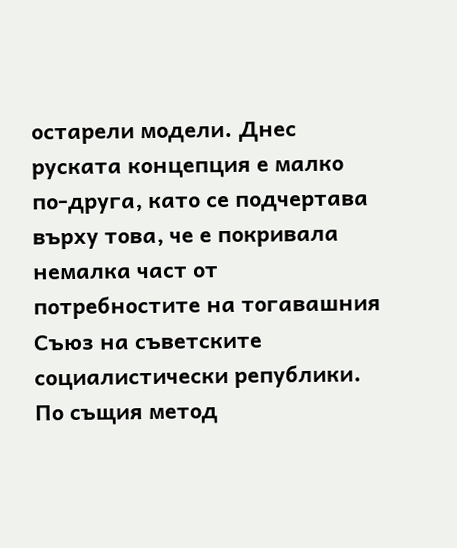остарели модели. Днес руската концепция е малко по-друга, като се подчертава върху това, че е покривала немалка част от потребностите на тогавашния Съюз на съветските социалистически републики. По същия метод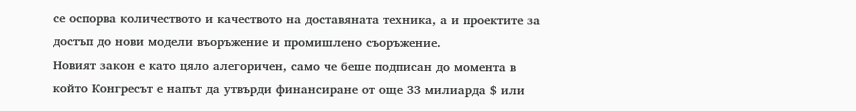се оспорва количеството и качеството на доставяната техника, а и проектите за достъп до нови модели въоръжение и промишлено съоръжение.
Новият закон е като цяло алегоричен, само че беше подписан до момента в който Конгресът е напът да утвърди финансиране от още 33 милиарда $ или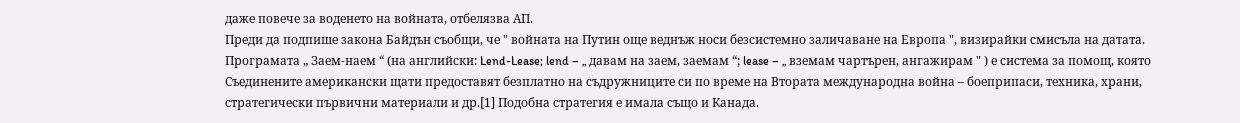даже повече за воденето на войната, отбелязва АП.
Преди да подпише закона Байдън съобщи, че " войната на Путин още веднъж носи безсистемно заличаване на Европа ", визирайки смисъла на датата.
Програмата „ Заем-наем “ (на английски: Lend-Lease; lend – „ давам на заем, заемам “; lease – „ вземам чартърен, ангажирам " ) е система за помощ, която Съединените американски щати предоставят безплатно на съдружниците си по време на Втората международна война – боеприпаси, техника, храни, стратегически първични материали и др.[1] Подобна стратегия е имала също и Канада.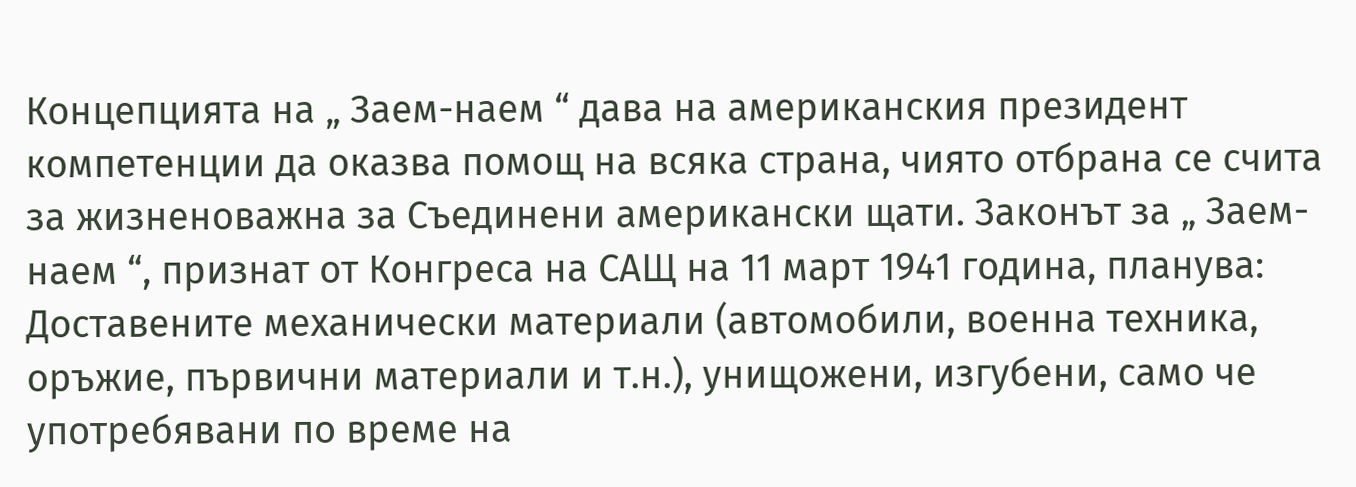Концепцията на „ Заем-наем “ дава на американския президент компетенции да оказва помощ на всяка страна, чиято отбрана се счита за жизненоважна за Съединени американски щати. Законът за „ Заем-наем “, признат от Конгреса на САЩ на 11 март 1941 година, планува:
Доставените механически материали (автомобили, военна техника, оръжие, първични материали и т.н.), унищожени, изгубени, само че употребявани по време на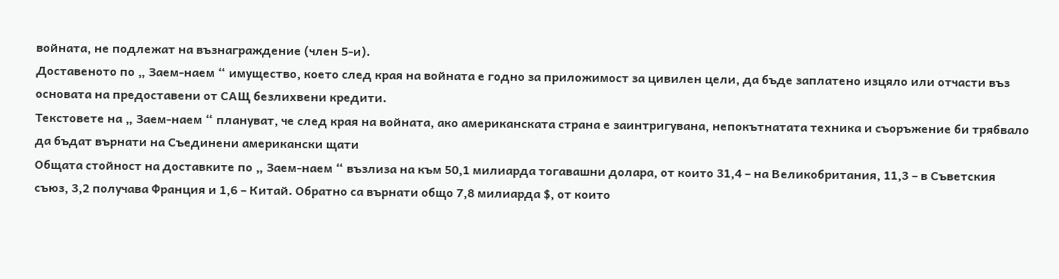войната, не подлежат на възнаграждение (член 5-и).
Доставеното по „ Заем-наем “ имущество, което след края на войната е годно за приложимост за цивилен цели, да бъде заплатено изцяло или отчасти въз основата на предоставени от САЩ безлихвени кредити.
Текстовете на „ Заем-наем “ плануват, че след края на войната, ако американската страна е заинтригувана, непокътнатата техника и съоръжение би трябвало да бъдат върнати на Съединени американски щати
Общата стойност на доставките по „ Заем-наем “ възлиза на към 50,1 милиарда тогавашни долара, от които 31,4 – на Великобритания, 11,3 – в Съветския съюз, 3,2 получава Франция и 1,6 – Китай. Обратно са върнати общо 7,8 милиарда $, от които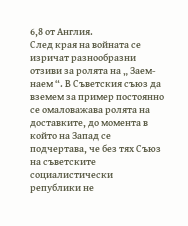6,8 от Англия.
След края на войната се изричат разнообразни отзиви за ролята на „ Заем-наем “. В Съветския съюз да вземем за пример постоянно се омаловажава ролята на доставките, до момента в който на Запад се подчертава, че без тях Съюз на съветските социалистически републики не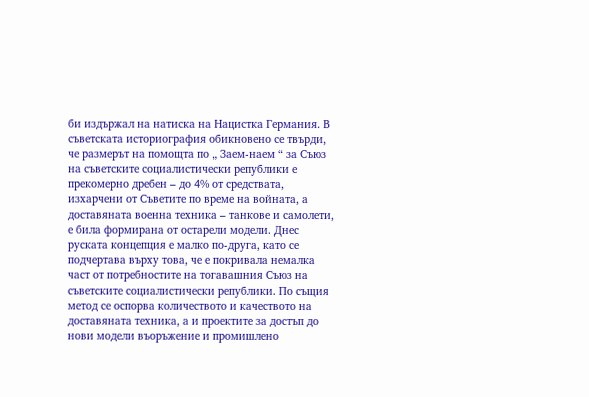би издържал на натиска на Нацистка Германия. В съветската историография обикновено се твърди, че размерът на помощта по „ Заем-наем “ за Съюз на съветските социалистически републики е прекомерно дребен – до 4% от средствата, изхарчени от Съветите по време на войната, а доставяната военна техника – танкове и самолети, е била формирана от остарели модели. Днес руската концепция е малко по-друга, като се подчертава върху това, че е покривала немалка част от потребностите на тогавашния Съюз на съветските социалистически републики. По същия метод се оспорва количеството и качеството на доставяната техника, а и проектите за достъп до нови модели въоръжение и промишлено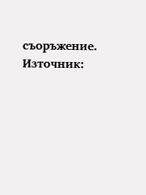съоръжение.
Източник: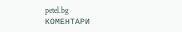petel.bg
КОМЕНТАРИ